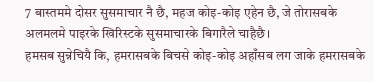7 बास्तममे दोसर सुसमाचार नै छै, महज कोइ-कोइ एहेन छै, जे तोरासबके अलमलमे पाइरके खिरिस्टके सुसमाचारके बिगारैले चाहैछै।
हमसब सुन्नेचियै कि, हमरासबके बिचसे कोइ-कोइ अहाँसब लग जाके हमरासबके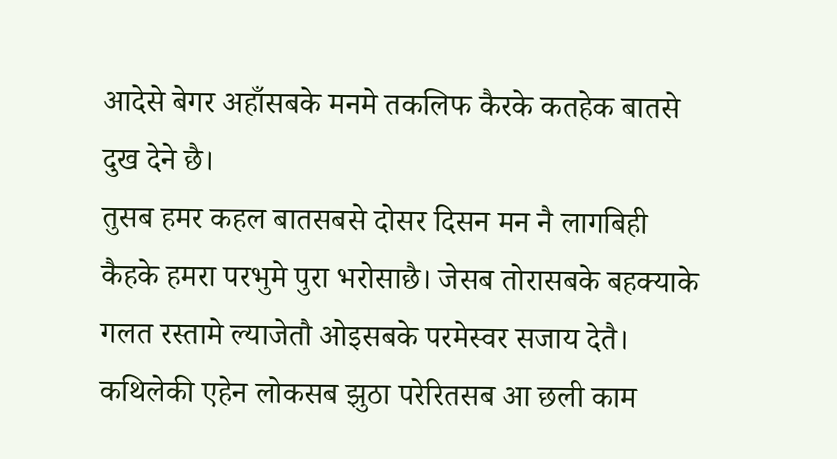आदेसे बेगर अहाँसबके मनमे तकलिफ कैरके कतहेक बातसे दुख देने छै।
तुसब हमर कहल बातसबसे दोसर दिसन मन नै लागबिही कैहके हमरा परभुमे पुरा भरोसाछै। जेसब तोरासबके बहक्याके गलत रस्तामे ल्याजेतौ ओइसबके परमेस्वर सजाय देतै।
कथिलेकी एहेन लोकसब झुठा परेरितसब आ छली काम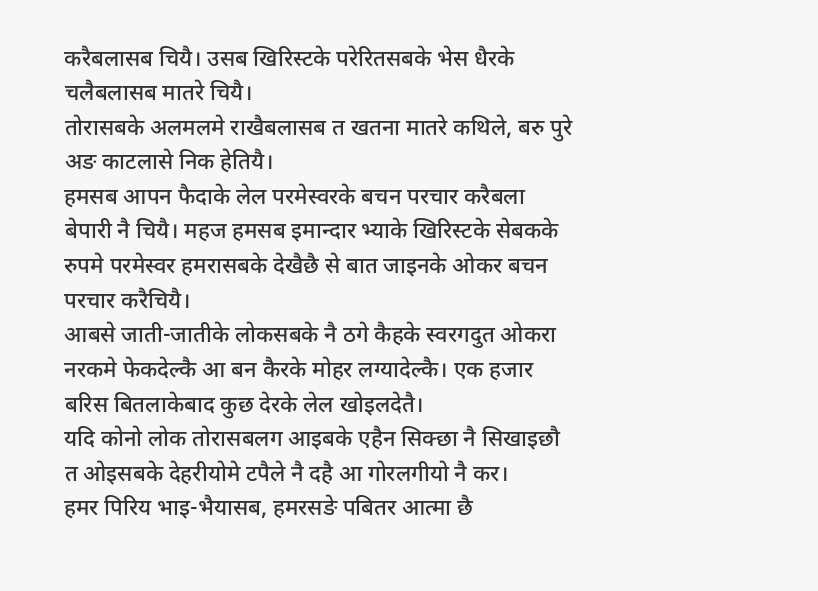करैबलासब चियै। उसब खिरिस्टके परेरितसबके भेस धैरके चलैबलासब मातरे चियै।
तोरासबके अलमलमे राखैबलासब त खतना मातरे कथिले, बरु पुरे अङ काटलासे निक हेतियै।
हमसब आपन फैदाके लेल परमेस्वरके बचन परचार करैबला बेपारी नै चियै। महज हमसब इमान्दार भ्याके खिरिस्टके सेबकके रुपमे परमेस्वर हमरासबके देखैछै से बात जाइनके ओकर बचन परचार करैचियै।
आबसे जाती-जातीके लोकसबके नै ठगे कैहके स्वरगदुत ओकरा नरकमे फेकदेल्कै आ बन कैरके मोहर लग्यादेल्कै। एक हजार बरिस बितलाकेबाद कुछ देरके लेल खोइलदेतै।
यदि कोनो लोक तोरासबलग आइबके एहैन सिक्छा नै सिखाइछौ त ओइसबके देहरीयोमे टपैले नै दहै आ गोरलगीयो नै कर।
हमर पिरिय भाइ-भैयासब, हमरसङे पबितर आत्मा छै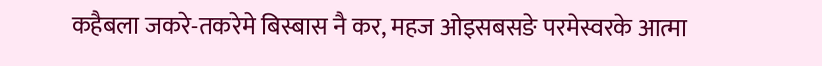कहैबला जकरे-तकरेमे बिस्बास नै कर, महज ओइसबसङे परमेस्वरके आत्मा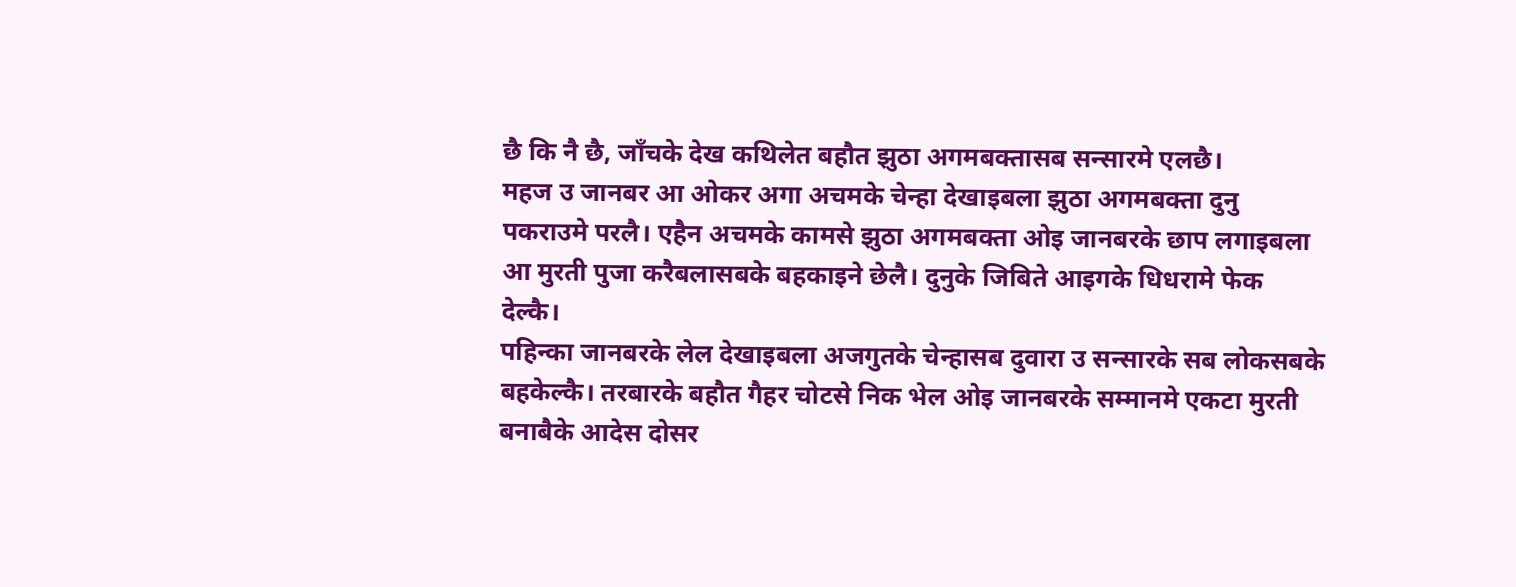छै कि नै छै, जाँचके देख कथिलेत बहौत झुठा अगमबक्तासब सन्सारमे एलछै।
महज उ जानबर आ ओकर अगा अचमके चेन्हा देखाइबला झुठा अगमबक्ता दुनु पकराउमे परलै। एहैन अचमके कामसे झुठा अगमबक्ता ओइ जानबरके छाप लगाइबला आ मुरती पुजा करैबलासबके बहकाइने छेलै। दुनुके जिबिते आइगके धिधरामे फेक देल्कै।
पहिन्का जानबरके लेल देखाइबला अजगुतके चेन्हासब दुवारा उ सन्सारके सब लोकसबके बहकेल्कै। तरबारके बहौत गैहर चोटसे निक भेल ओइ जानबरके सम्मानमे एकटा मुरती बनाबैके आदेस दोसर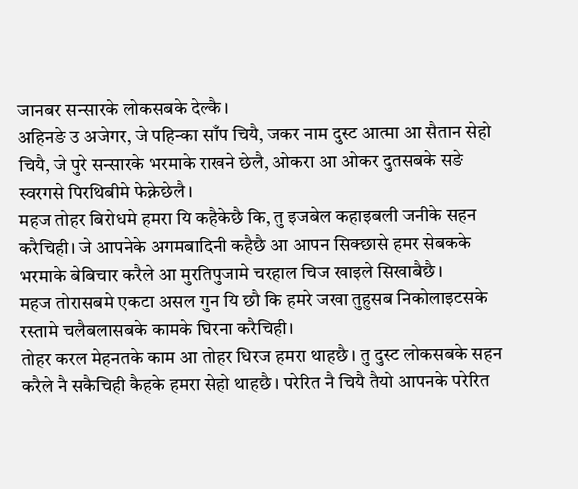जानबर सन्सारके लोकसबके देल्कै।
अहिनङे उ अजेगर, जे पहिन्का साँप चियै, जकर नाम दुस्ट आत्मा आ सैतान सेहो चियै, जे पुरे सन्सारके भरमाके राखने छेलै, ओकरा आ ओकर दुतसबके सङे स्वरगसे पिरथिबीमे फेक्नेछेलै।
महज तोहर बिरोधमे हमरा यि कहैकेछै कि, तु इजबेल कहाइबली जनीके सहन करैचिही। जे आपनेके अगमबादिनी कहैछै आ आपन सिक्छासे हमर सेबकके भरमाके बेबिचार करैले आ मुरतिपुजामे चरहाल चिज खाइले सिखाबैछै।
महज तोरासबमे एकटा असल गुन यि छौ कि हमरे जखा तुहुसब निकोलाइटसके रस्तामे चलैबलासबके कामके घिरना करैचिही।
तोहर करल मेहनतके काम आ तोहर धिरज हमरा थाहछै। तु दुस्ट लोकसबके सहन करैले नै सकैचिही कैहके हमरा सेहो थाहछै। परेरित नै चियै तैयो आपनके परेरित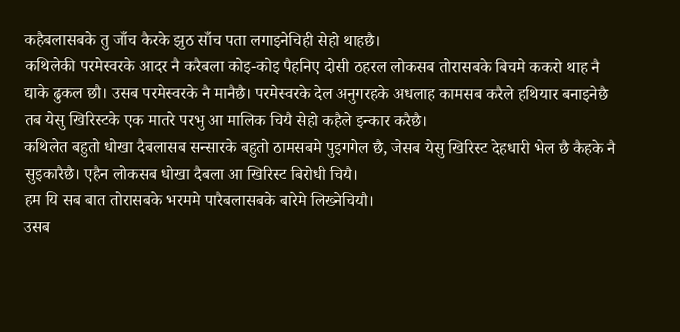कहैबलासबके तु जाँच कैरके झुठ साँच पता लगाइनेचिही सेहो थाहछै।
कथिलेकी परमेस्वरके आदर नै करैबला कोइ-कोइ पैहनिए दोसी ठहरल लोकसब तोरासबके बिचमे ककरो थाह नै द्याके ढुकल छौ। उसब परमेस्वरके नै मानैछै। परमेस्वरके देल अनुगरहके अधलाह कामसब करैले हथियार बनाइनेछै तब येसु खिरिस्टके एक मातरे परभु आ मालिक चियै सेहो कहैले इन्कार करैछै।
कथिलेत बहुतो धोखा दैबलासब सन्सारके बहुतो ठामसबमे पुइगगेल छै, जेसब येसु खिरिस्ट देहधारी भेल छै कैहके नै सुइकारैछै। एहैन लोकसब धोखा दैबला आ खिरिस्ट बिरोधी चियै।
हम यि सब बात तोरासबके भरममे पारैबलासबके बारेमे लिख्नेचियौ।
उसब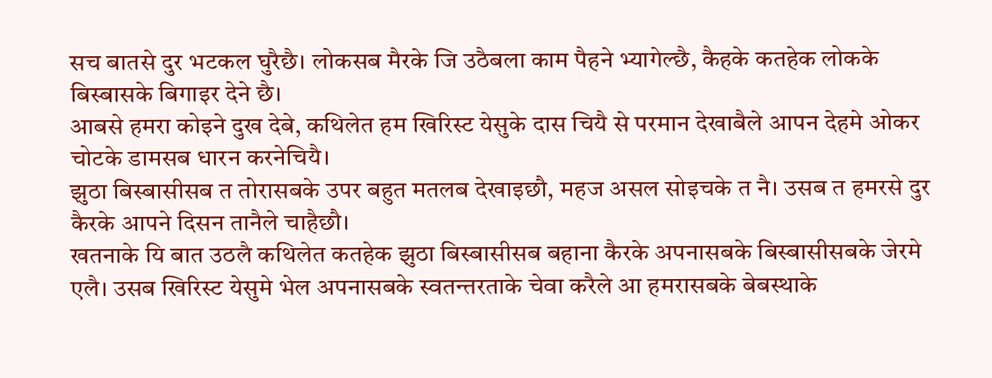सच बातसे दुर भटकल घुरैछै। लोकसब मैरके जि उठैबला काम पैहने भ्यागेल्छै, कैहके कतहेक लोकके बिस्बासके बिगाइर देने छै।
आबसे हमरा कोइने दुख देबे, कथिलेत हम खिरिस्ट येसुके दास चियै से परमान देखाबैले आपन देहमे ओकर चोटके डामसब धारन करनेचियै।
झुठा बिस्बासीसब त तोरासबके उपर बहुत मतलब देखाइछौ, महज असल सोइचके त नै। उसब त हमरसे दुर कैरके आपने दिसन तानैले चाहैछौ।
खतनाके यि बात उठलै कथिलेत कतहेक झुठा बिस्बासीसब बहाना कैरके अपनासबके बिस्बासीसबके जेरमे एलै। उसब खिरिस्ट येसुमे भेल अपनासबके स्वतन्तरताके चेवा करैले आ हमरासबके बेबस्थाके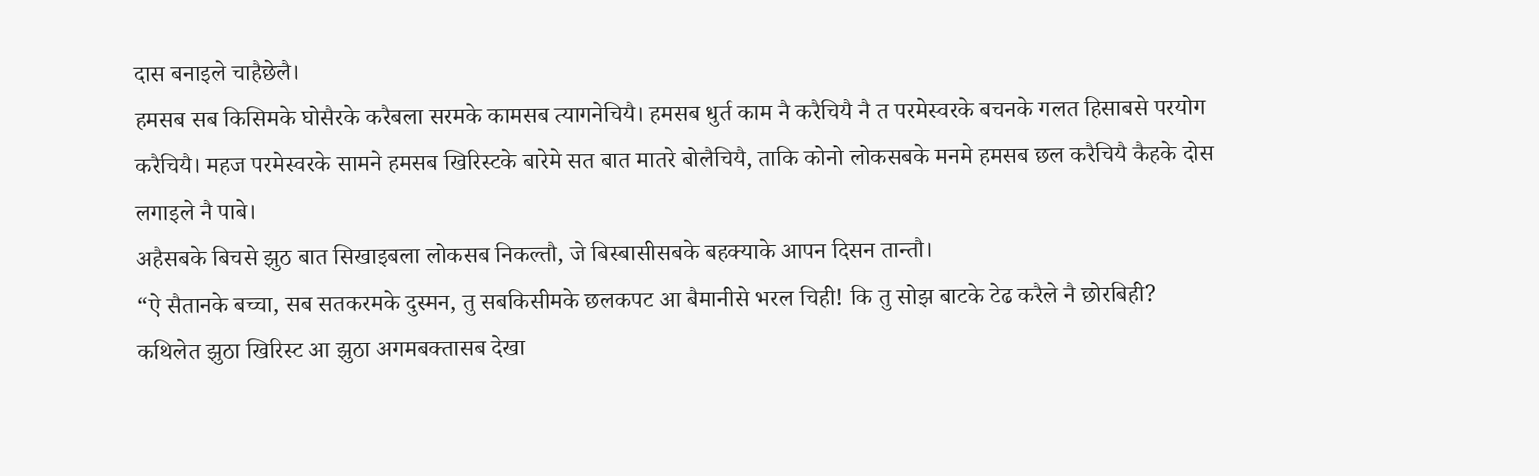दास बनाइले चाहैछेलै।
हमसब सब किसिमके घोसैरके करैबला सरमके कामसब त्यागनेचियै। हमसब धुर्त काम नै करैचियै नै त परमेस्वरके बचनके गलत हिसाबसे परयोग करैचियै। महज परमेस्वरके सामने हमसब खिरिस्टके बारेमे सत बात मातरे बोलैचियै, ताकि कोनो लोकसबके मनमे हमसब छल करैचियै कैहके दोस लगाइले नै पाबे।
अहैसबके बिचसे झुठ बात सिखाइबला लोकसब निकल्तौ, जे बिस्बासीसबके बहक्याके आपन दिसन तान्तौ।
“ऐ सैतानके बच्चा, सब सतकरमके दुस्मन, तु सबकिसीमके छलकपट आ बैमानीसे भरल चिही! कि तु सोझ बाटके टेढ करैले नै छोरबिही?
कथिलेत झुठा खिरिस्ट आ झुठा अगमबक्तासब देखा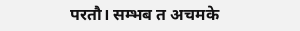परतौ। सम्भब त अचमके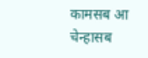कामसब आ चेन्हासब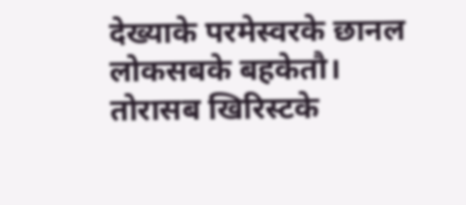देख्याके परमेस्वरके छानल लोकसबके बहकेतौ।
तोरासब खिरिस्टके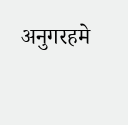अनुगरहमे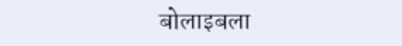बोलाइबला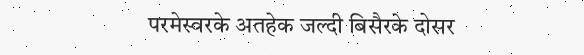परमेस्वरके अतहेक जल्दी बिसैरके दोसर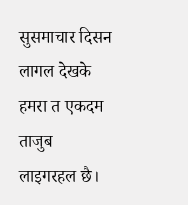सुसमाचार दिसन लागल देखके हमरा त एकदम ताजुब लाइगरहल छै।